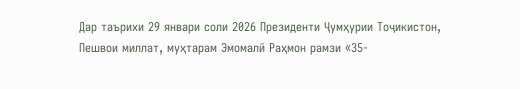Дар таърихи 29 январи соли 2026 Президенти Ҷумҳурии Тоҷикистон, Пешвои миллат, муҳтарам Эмомалӣ Раҳмон рамзи «35-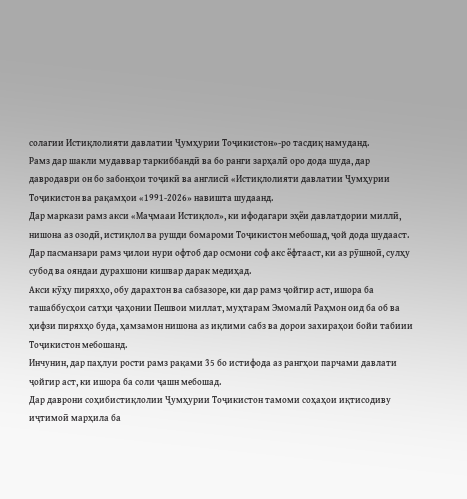солагии Истиқлолияти давлатии Ҷумҳурии Тоҷикистон»-ро тасдиқ намуданд.
Рамз дар шакли мудаввар таркиббандӣ ва бо ранги зарҳалӣ оро дода шуда, дар давродаври он бо забонҳои тоҷикӣ ва англисӣ «Истиқлолияти давлатии Ҷумҳурии Тоҷикистон ва рақамҳои «1991-2026» навишта шудаанд.
Дар маркази рамз акси «Маҷмааи Истиқлол», ки ифодагари эҳёи давлатдории миллӣ, нишона аз озодӣ, истиқлол ва рушди бомароми Тоҷикистон мебошад, ҷой дода шудааст. Дар пасманзари рамз ҷилои нури офтоб дар осмони соф акс ёфтааст, ки аз рӯшноӣ, сулҳу субод ва ояндаи дурахшони кишвар дарак медиҳад.
Акси кӯҳу пиряхҳо, обу дарахтон ва сабзазоре, ки дар рамз ҷойгир аст, ишора ба ташаббусҳои сатҳи ҷаҳонии Пешвои миллат, муҳтарам Эмомалӣ Раҳмон оид ба об ва ҳифзи пиряхҳо буда, ҳамзамон нишона аз иқлими сабз ва дорои захираҳои бойи табиии Тоҷикистон мебошанд.
Инчунин, дар паҳлуи рости рамз рақами 35 бо истифода аз рангҳои парчами давлати ҷойгир аст, ки ишора ба соли ҷашн мебошад.
Дар даврони соҳибистиқлолии Ҷумҳурии Тоҷикистон тамоми соҳаҳои иқтисодиву иҷтимоӣ марҳила ба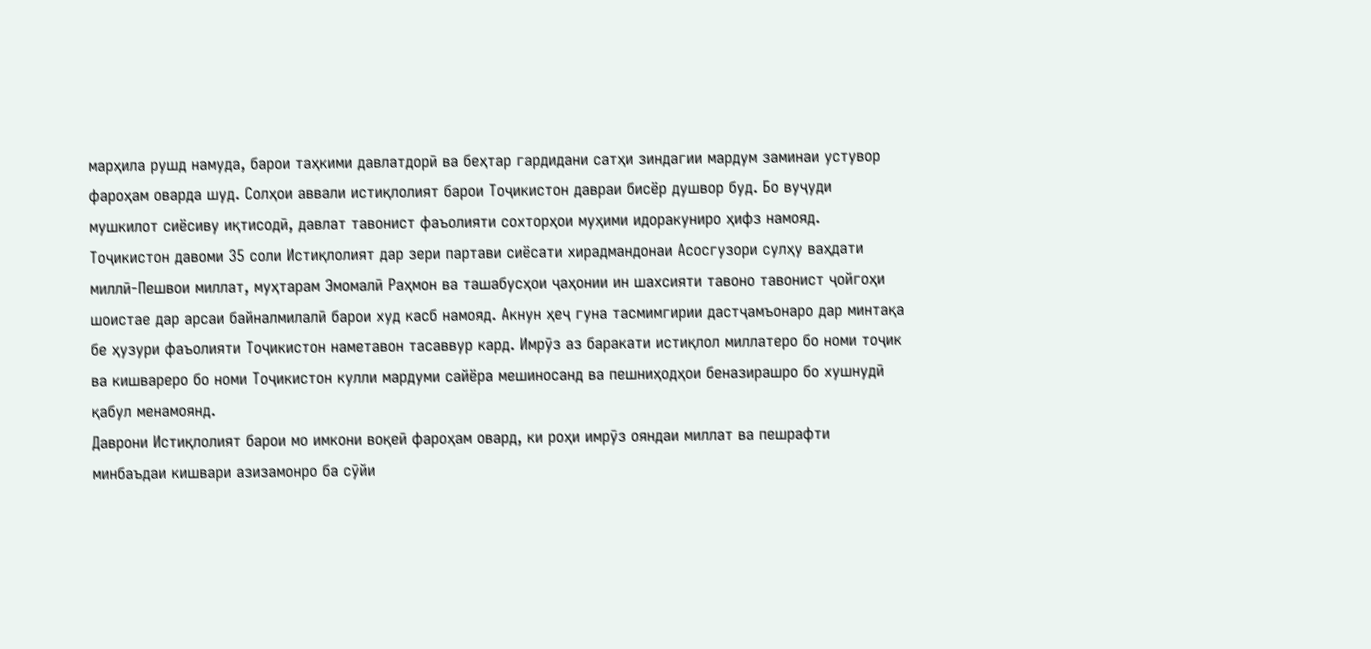марҳила рушд намуда, барои таҳкими давлатдорӣ ва беҳтар гардидани сатҳи зиндагии мардум заминаи устувор фароҳам оварда шуд. Солҳои аввали истиқлолият барои Тоҷикистон давраи бисёр душвор буд. Бо вуҷуди мушкилот сиёсиву иқтисодӣ, давлат тавонист фаъолияти сохторҳои муҳими идоракуниро ҳифз намояд.
Тоҷикистон давоми 35 соли Истиқлолият дар зери партави сиёсати хирадмандонаи Асосгузори сулҳу ваҳдати миллӣ-Пешвои миллат, муҳтарам Эмомалӣ Раҳмон ва ташабусҳои ҷаҳонии ин шахсияти тавоно тавонист ҷойгоҳи шоистае дар арсаи байналмилалӣ барои худ касб намояд. Акнун ҳеҷ гуна тасмимгирии дастҷамъонаро дар минтақа бе ҳузури фаъолияти Тоҷикистон наметавон тасаввур кард. Имрӯз аз баракати истиқлол миллатеро бо номи тоҷик ва кишвареро бо номи Тоҷикистон кулли мардуми сайёра мешиносанд ва пешниҳодҳои беназирашро бо хушнудӣ қабул менамоянд.
Даврони Истиқлолият барои мо имкони воқеӣ фароҳам овард, ки роҳи имрӯз ояндаи миллат ва пешрафти минбаъдаи кишвари азизамонро ба сӯйи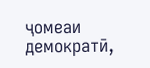ҷомеаи демократӣ,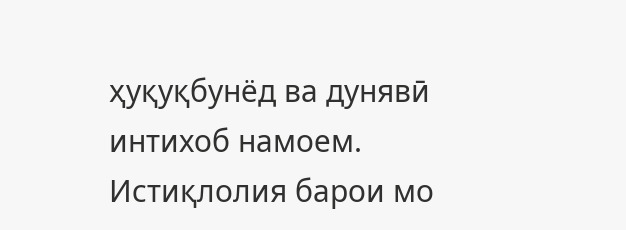ҳуқуқбунёд ва дунявӣ интихоб намоем. Истиқлолия барои мо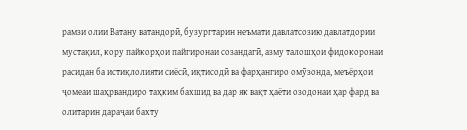рамзи олии Ватану ватандорӣ, бузургтарин неъмати давлатсозию давлатдории мустақил, кору пайкорҳои пайгиронаи созандагӣ, азму талошҳои фидокоронаи расидан ба истиқлолияти сиёсӣ, иқтисодӣ ва фарҳангиро омӯзонда, меъёрҳои ҷомеаи шаҳрвандиро таҳким бахшид ва дар як вақт ҳаёти озодонаи ҳар фард ва олитарин дараҷаи бахту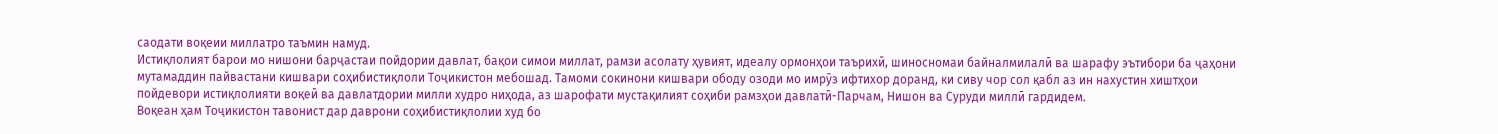саодати воқеии миллатро таъмин намуд.
Истиқлолият барои мо нишони барҷастаи пойдории давлат, бақои симои миллат, рамзи асолату ҳувият, идеалу ормонҳои таърихӣ, шиносномаи байналмилалӣ ва шарафу эътибори ба ҷаҳони мутамаддин пайвастани кишвари соҳибистиқлоли Тоҷикистон мебошад. Тамоми сокинони кишвари ободу озоди мо имрӯз ифтихор доранд, ки сиву чор сол қабл аз ин нахустин хиштҳои пойдевори истиқлолияти воқеӣ ва давлатдории милли худро ниҳода, аз шарофати мустақилият соҳиби рамзҳои давлатӣ-Парчам, Нишон ва Суруди миллӣ гардидем.
Воқеан ҳам Тоҷикистон тавонист дар даврони соҳибистиқлолии худ бо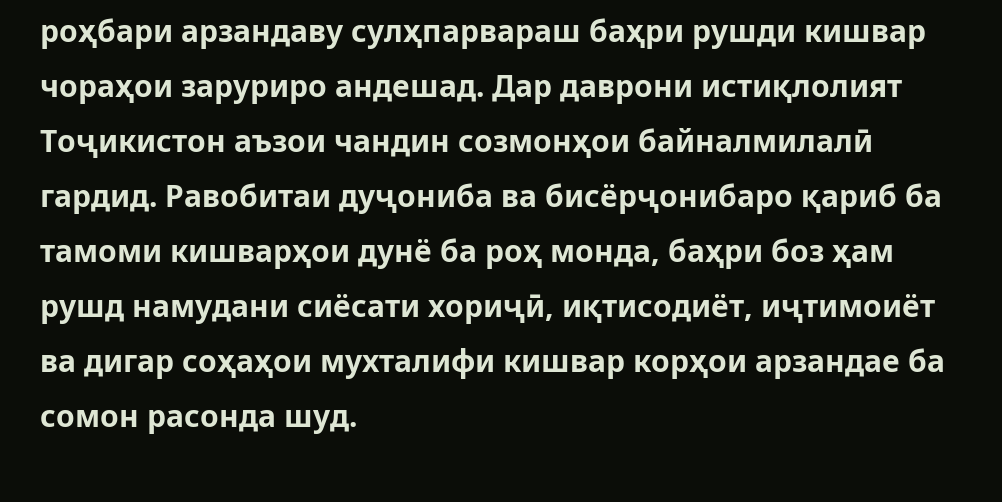роҳбари арзандаву сулҳпарвараш баҳри рушди кишвар чораҳои заруриро андешад. Дар даврони истиқлолият Тоҷикистон аъзои чандин созмонҳои байналмилалӣ гардид. Равобитаи дуҷониба ва бисёрҷонибаро қариб ба тамоми кишварҳои дунё ба роҳ монда, баҳри боз ҳам рушд намудани сиёсати хориҷӣ, иқтисодиёт, иҷтимоиёт ва дигар соҳаҳои мухталифи кишвар корҳои арзандае ба сомон расонда шуд.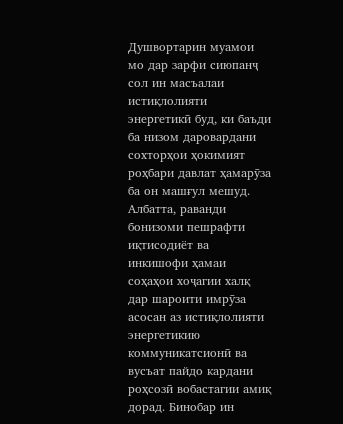Душвортарин муамои мо дар зарфи сиюпанҷ сол ин масъалаи истиқлолияти энергетикӣ буд, ки баъди ба низом даровардани сохторҳои ҳокимият роҳбари давлат ҳамарӯза ба он машғул мешуд. Албатта, раванди бонизоми пешрафти иқтисодиёт ва инкишофи ҳамаи соҳаҳои хоҷагии халқ дар шароити имрӯза асосан аз истиқлолияти энергетикию коммуникатсионӣ ва вусъат пайдо кардани роҳсозӣ вобастагии амиқ дорад. Бинобар ин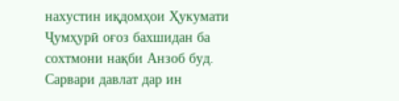нахустин иқдомҳои Ҳукумати Ҷумҳурӣ оғоз бахшидан ба сохтмони нақби Анзоб буд. Сарвари давлат дар ин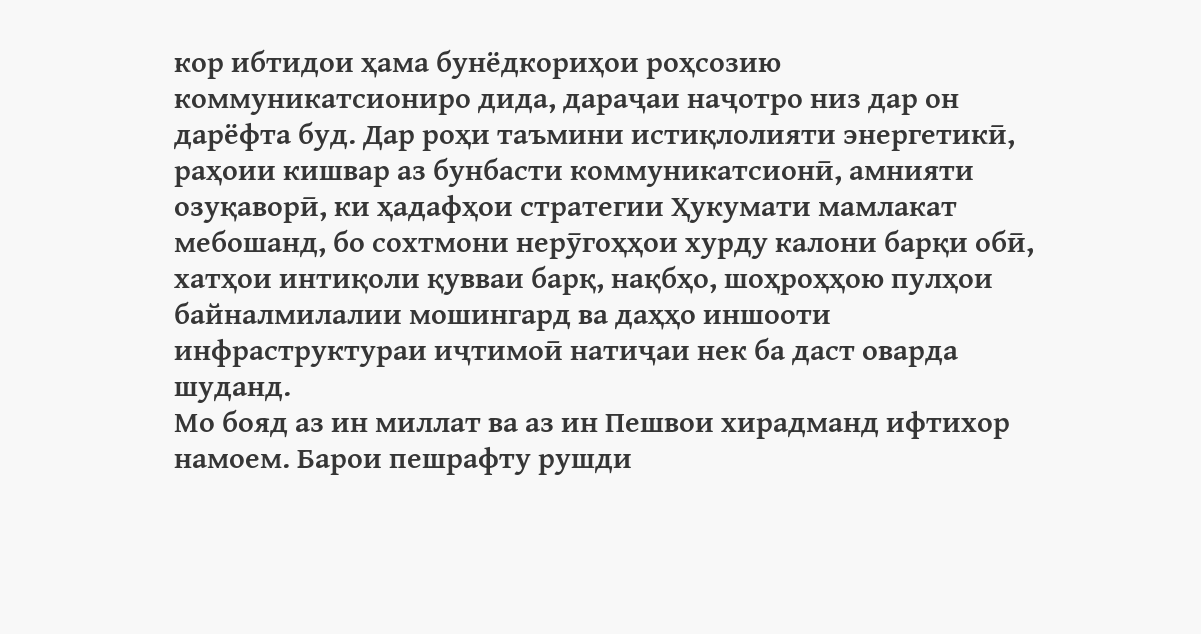кор ибтидои ҳама бунёдкориҳои роҳсозию коммуникатсиониро дида, дараҷаи наҷотро низ дар он дарёфта буд. Дар роҳи таъмини истиқлолияти энергетикӣ, раҳоии кишвар аз бунбасти коммуникатсионӣ, амнияти озуқаворӣ, ки ҳадафҳои стратегии Ҳукумати мамлакат мебошанд, бо сохтмони нерӯгоҳҳои хурду калони барқи обӣ, хатҳои интиқоли қувваи барқ, нақбҳо, шоҳроҳҳою пулҳои байналмилалии мошингард ва даҳҳо иншооти инфраструктураи иҷтимоӣ натиҷаи нек ба даст оварда шуданд.
Мо бояд аз ин миллат ва аз ин Пешвои хирадманд ифтихор намоем. Барои пешрафту рушди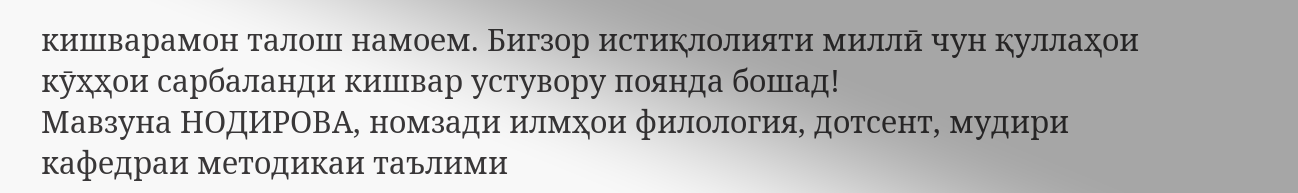кишварамон талош намоем. Бигзор истиқлолияти миллӣ чун қуллаҳои кӯҳҳои сарбаланди кишвар устувору поянда бошад!
Мавзуна НОДИРОВА, номзади илмҳои филология, дотсент, мудири кафедраи методикаи таълими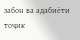забон ва адабиёти тоҷик